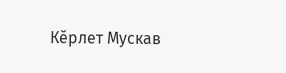Кĕрлет Мускав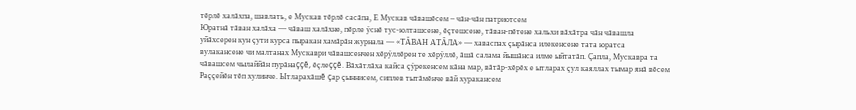тĕрлĕ халăхпа, шавлать, е Мускав тĕрлĕ сасăпа, Е Мускав чăвашĕсем – чăн-чăн патриотсем
Юратнă тăван халăха — чăваш халăхне, пĕрле ÿснĕ тус-юлташсене, ĕçтешсене, тăван-пĕтене хальхи вăхăтра чăн чăвашла уйăхсерен кун çути курса пыракан хамăрăн журнала — «ТĂВАН АТĂЛА» — хаваспах çырăнса илекенсене тата юратса вулакансене чи малтанах Мускаври чăвашсенчен хĕрÿллĕрен те хĕрÿллĕ, ăшă салама йышăнса илме ыйтатăп. Çапла, Мускавра та чăвашсем чылаййăн пурăнаççĕ, ĕçлеççĕ. Вăхăтлăха кайса çÿрекенсем кăна мар, вăтăр-хĕрĕх е ытларах çул каяллах тымар янă вĕсем Раççейĕн тĕп хулинче. Ытларахăшĕ çар çыннисем, сиплев тытăмĕнче вăй хуракансем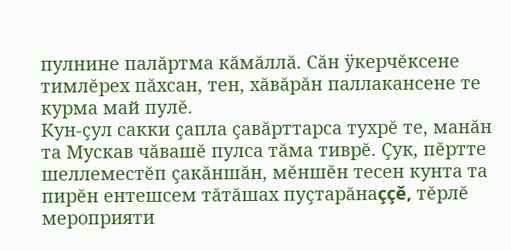пулнине палăртма кăмăллă. Сăн ÿкерчĕксене тимлĕрех пăхсан, тен, хăвăрăн паллакансене те курма май пулĕ.
Кун-çул сакки çапла çавăрттарса тухрĕ те, манăн та Мускав чăвашĕ пулса тăма тиврĕ. Çук, пĕртте шеллеместĕп çакăншăн, мĕншĕн тесен кунта та пирĕн ентешсем тăтăшах пуçтарăнаççĕ, тĕрлĕ мероприяти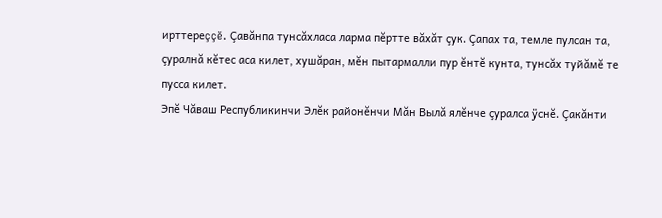ирттереççĕ. Çавăнпа тунсăхласа ларма пĕртте вăхăт çук. Çапах та, темле пулсан та, çуралнă кĕтес аса килет, хушăран, мĕн пытармалли пур ĕнтĕ кунта, тунсăх туйăмĕ те пусса килет.
Эпĕ Чăваш Республикинчи Элĕк районĕнчи Мăн Вылă ялĕнче çуралса ÿснĕ. Çакăнти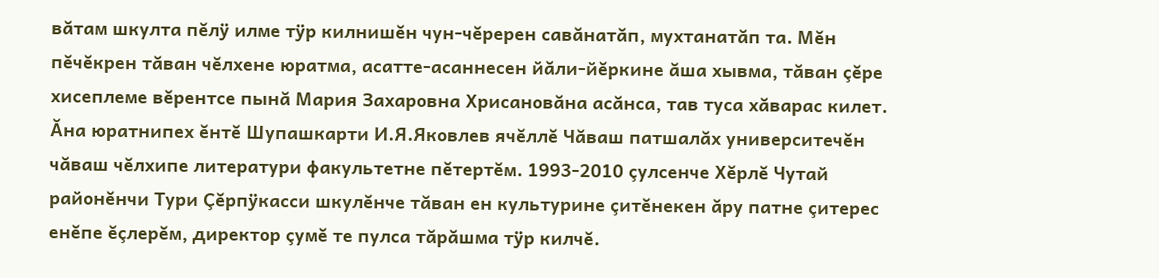вăтам шкулта пĕлÿ илме тÿр килнишĕн чун-чĕререн савăнатăп, мухтанатăп та. Мĕн пĕчĕкрен тăван чĕлхене юратма, асатте-асаннесен йăли-йĕркине ăша хывма, тăван çĕре хисеплеме вĕрентсе пынă Мария Захаровна Хрисановăна асăнса, тав туса хăварас килет. Ăна юратнипех ĕнтĕ Шупашкарти И.Я.Яковлев ячĕллĕ Чăваш патшалăх университечĕн чăваш чĕлхипе литератури факультетне пĕтертĕм. 1993-2010 çулсенче Хĕрлĕ Чутай районĕнчи Тури Çĕрпÿкасси шкулĕнче тăван ен культурине çитĕнекен ăру патне çитерес енĕпе ĕçлерĕм, директор çумĕ те пулса тăрăшма тÿр килчĕ.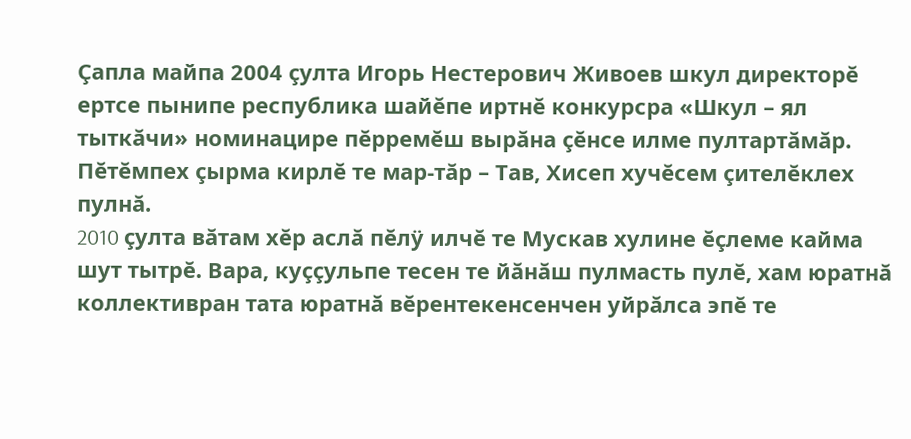Çапла майпа 2004 çулта Игорь Нестерович Живоев шкул директорĕ ертсе пынипе республика шайĕпе иртнĕ конкурсра «Шкул – ял тыткăчи» номинацире пĕрремĕш вырăна çĕнсе илме пултартăмăр. Пĕтĕмпех çырма кирлĕ те мар-тăр – Тав, Хисеп хучĕсем çителĕклех пулнă.
2010 çулта вăтам хĕр аслă пĕлÿ илчĕ те Мускав хулине ĕçлеме кайма шут тытрĕ. Вара, куççульпе тесен те йăнăш пулмасть пулĕ, хам юратнă коллективран тата юратнă вĕрентекенсенчен уйрăлса эпĕ те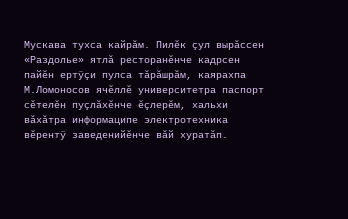Мускава тухса кайрăм. Пилĕк çул вырăссен «Раздолье» ятлă ресторанĕнче кадрсен пайĕн ертÿçи пулса тăрăшрăм, каярахпа М.Ломоносов ячĕллĕ университетра паспорт сĕтелĕн пуçлăхĕнче ĕçлерĕм, хальхи вăхăтра информаципе электротехника вĕрентÿ заведенийĕнче вăй хуратăп.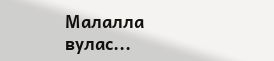Малалла вулас...